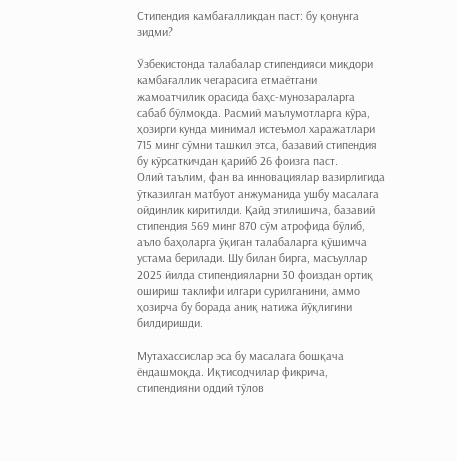Стипендия камбағалликдан паст: бу қонунга зидми?

Ўзбекистонда талабалар стипендияси миқдори камбағаллик чегарасига етмаётгани жамоатчилик орасида баҳс-мунозараларга сабаб бўлмоқда. Расмий маълумотларга кўра, ҳозирги кунда минимал истеъмол харажатлари 715 минг сўмни ташкил этса, базавий стипендия бу кўрсаткичдан қарийб 26 фоизга паст.
Олий таълим, фан ва инновациялар вазирлигида ўтказилган матбуот анжуманида ушбу масалага ойдинлик киритилди. Қайд этилишича, базавий стипендия 569 минг 870 сўм атрофида бўлиб, аъло баҳоларга ўқиган талабаларга қўшимча устама берилади. Шу билан бирга, масъуллар 2025 йилда стипендияларни 30 фоиздан ортиқ ошириш таклифи илгари сурилганини, аммо ҳозирча бу борада аниқ натижа йўқлигини билдиришди.

Мутахассислар эса бу масалага бошқача ёндашмоқда. Иқтисодчилар фикрича, стипендияни оддий тўлов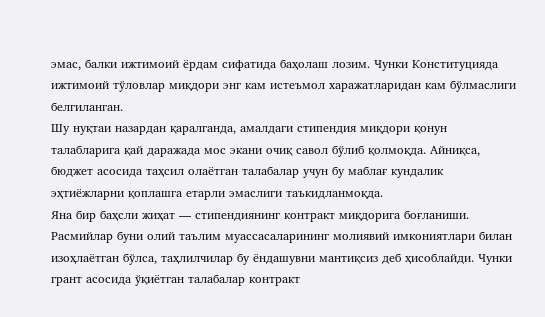эмас, балки ижтимоий ёрдам сифатида баҳолаш лозим. Чунки Конституцияда ижтимоий тўловлар миқдори энг кам истеъмол харажатларидан кам бўлмаслиги белгиланган.
Шу нуқтаи назардан қаралганда, амалдаги стипендия миқдори қонун талабларига қай даражада мос экани очиқ савол бўлиб қолмоқда. Айниқса, бюджет асосида таҳсил олаётган талабалар учун бу маблағ кундалик эҳтиёжларни қоплашга етарли эмаслиги таъкидланмоқда.
Яна бир баҳсли жиҳат — стипендиянинг контракт миқдорига боғланиши. Расмийлар буни олий таълим муассасаларининг молиявий имкониятлари билан изоҳлаётган бўлса, таҳлилчилар бу ёндашувни мантиқсиз деб ҳисоблайди. Чунки грант асосида ўқиётган талабалар контракт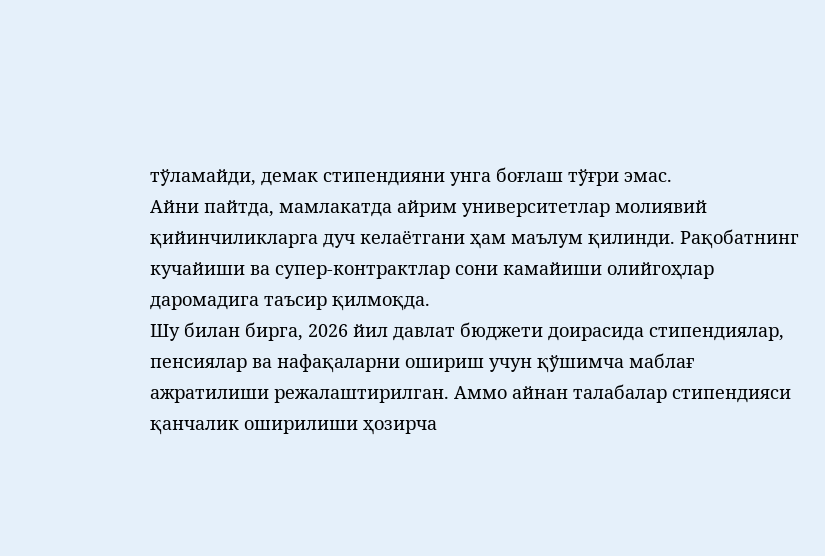тўламайди, демак стипендияни унга боғлаш тўғри эмас.
Айни пайтда, мамлакатда айрим университетлар молиявий қийинчиликларга дуч келаётгани ҳам маълум қилинди. Рақобатнинг кучайиши ва супер-контрактлар сони камайиши олийгоҳлар даромадига таъсир қилмоқда.
Шу билан бирга, 2026 йил давлат бюджети доирасида стипендиялар, пенсиялар ва нафақаларни ошириш учун қўшимча маблағ ажратилиши режалаштирилган. Аммо айнан талабалар стипендияси қанчалик оширилиши ҳозирча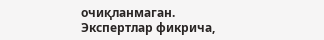очиқланмаган.
Экспертлар фикрича,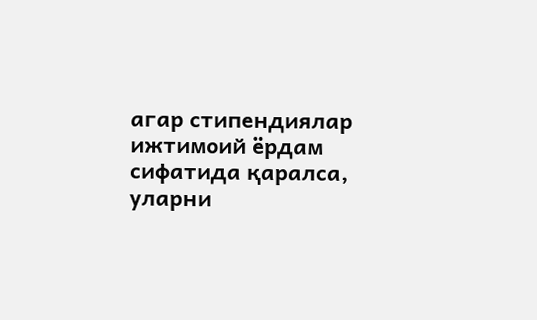агар стипендиялар ижтимоий ёрдам сифатида қаралса, уларни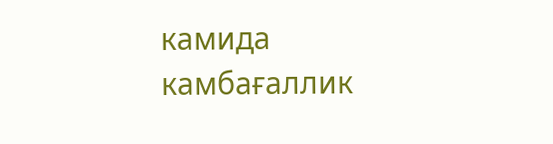камида камбағаллик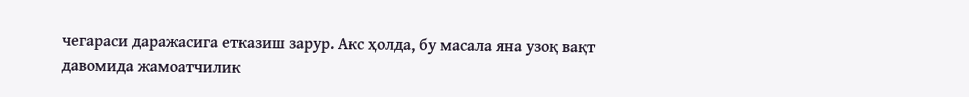чегараси даражасига етказиш зарур. Акс ҳолда, бу масала яна узоқ вақт давомида жамоатчилик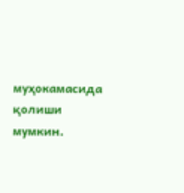муҳокамасида қолиши мумкин.